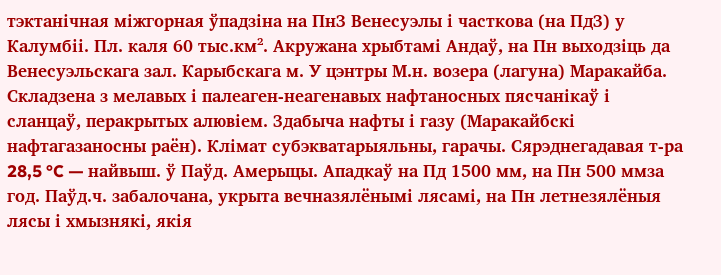тэктанічная міжгорная ўпадзіна на ПнЗ Венесуэлы і часткова (на ПдЗ) у Калумбіі. Пл. каля 60 тыс.км². Акружана хрыбтамі Андаў, на Пн выходзіць да Венесуэльскага зал. Карыбскага м. У цэнтры М.н. возера (лагуна) Маракайба. Складзена з мелавых і палеаген-неагенавых нафтаносных пясчанікаў і сланцаў, перакрытых алювіем. Здабыча нафты і газу (Маракайбскі нафтагазаносны раён). Клімат субэкватарыяльны, гарачы. Сярэднегадавая т-ра 28,5 °C — найвыш. ў Паўд. Амерыцы. Ападкаў на Пд 1500 мм, на Пн 500 ммза год. Паўд.ч. забалочана, укрыта вечназялёнымі лясамі, на Пн летнезялёныя лясы і хмызнякі, якія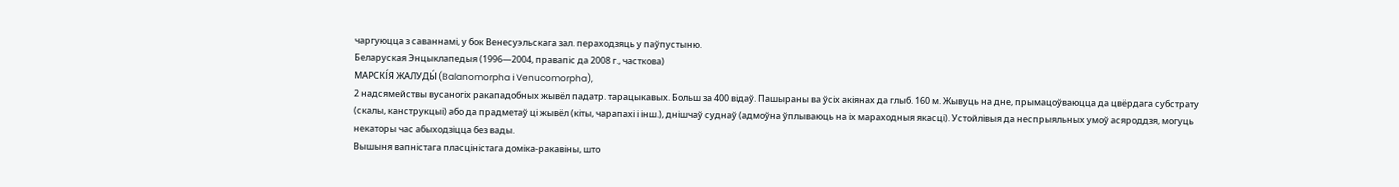чаргуюцца з саваннамі, у бок Венесуэльскага зал. пераходзяць у паўпустыню.
Беларуская Энцыклапедыя (1996—2004, правапіс да 2008 г., часткова)
МАРСКІ́Я ЖАЛУДЫ́ (Balanomorpha і Venucomorpha),
2 надсямействы вусаногіх ракападобных жывёл падатр. тарацыкавых. Больш за 400 відаў. Пашыраны ва ўсіх акіянах да глыб. 160 м. Жывуць на дне, прымацоўваюцца да цвёрдага субстрату (скалы, канструкцыі) або да прадметаў ці жывёл (кіты, чарапахі і інш.), днішчаў суднаў (адмоўна ўплываюць на іх мараходныя якасці). Устойлівыя да неспрыяльных умоў асяроддзя, могуць некаторы час абыходзіцца без вады.
Вышыня вапністага пласціністага доміка-ракавіны, што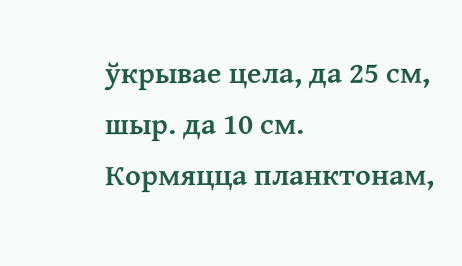ўкрывае цела, да 25 см, шыр. да 10 см. Кормяцца планктонам,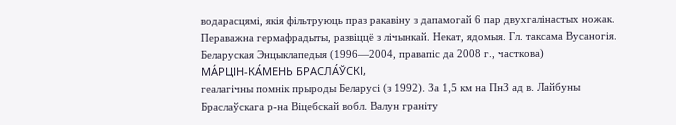водарасцямі, якія фільтруюць праз ракавіну з дапамогай 6 пар двухгалінастых ножак. Пераважна гермафрадыты, развіццё з лічынкай. Некат, ядомыя. Гл. таксама Вусаногія.
Беларуская Энцыклапедыя (1996—2004, правапіс да 2008 г., часткова)
МА́РЦІН-КА́МЕНЬ БРАСЛА́ЎСКІ,
геалагічны помнік прыроды Беларусі (з 1992). За 1,5 км на ПнЗ ад в. Лайбуны Браслаўскага р-на Віцебскай вобл. Валун граніту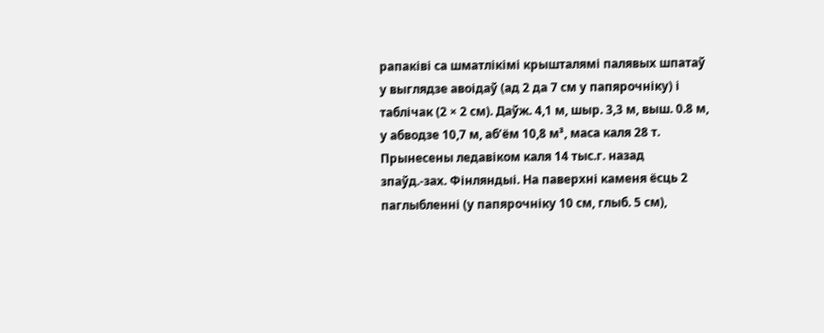рапаківі са шматлікімі крышталямі палявых шпатаў у выглядзе авоідаў (ад 2 да 7 см у папярочніку) і таблічак (2 × 2 см). Даўж. 4,1 м, шыр. 3,3 м, выш. 0.8 м, у абводзе 10,7 м, аб’ём 10,8 м³, маса каля 28 т. Прынесены ледавіком каля 14 тыс.г. назад зпаўд.-зах. Фінляндыі. На паверхні каменя ёсць 2 паглыбленні (у папярочніку 10 см, глыб. 5 см),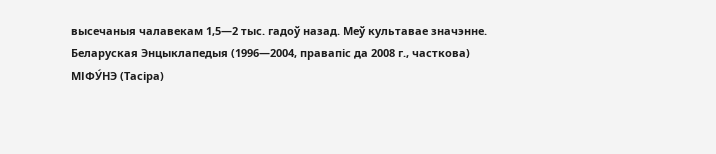высечаныя чалавекам 1,5—2 тыс. гадоў назад. Меў культавае значэнне.
Беларуская Энцыклапедыя (1996—2004, правапіс да 2008 г., часткова)
МІФУ́НЭ (Тасіра)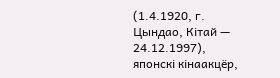(1.4.1920, г. Цындао, Кітай — 24.12.1997),
японскі кінаакцёр,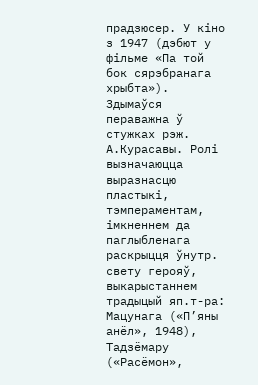прадзюсер. У кіно з 1947 (дэбют у фільме «Па той бок сярэбранага хрыбта»). Здымаўся пераважна ў стужках рэж. А.Курасавы. Ролі вызначаюцца выразнасцю пластыкі, тэмпераментам, імкненнем да паглыбленага раскрыцця ўнутр. свету герояў, выкарыстаннем традыцый яп.т-ра: Мацунага («П’яны анёл», 1948), Тадзёмару («Расёмон»,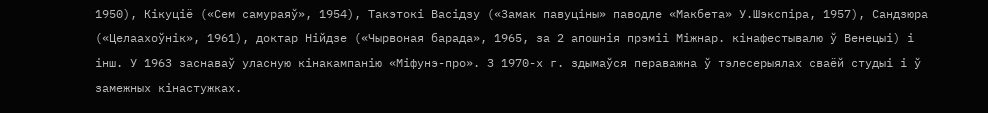1950), Кікуціё («Сем самураяў», 1954), Такэтокі Васідзу («Замак павуціны» паводле «Макбета» У.Шэкспіра, 1957), Сандзюра («Целаахоўнік», 1961), доктар Нійдзе («Чырвоная барада», 1965, за 2 апошнія прэміі Міжнар. кінафестывалю ў Венецыі) і інш. У 1963 заснаваў уласную кінакампанію «Міфунэ-про». З 1970-х г. здымаўся пераважна ў тэлесерыялах сваёй студыі і ў замежных кінастужках.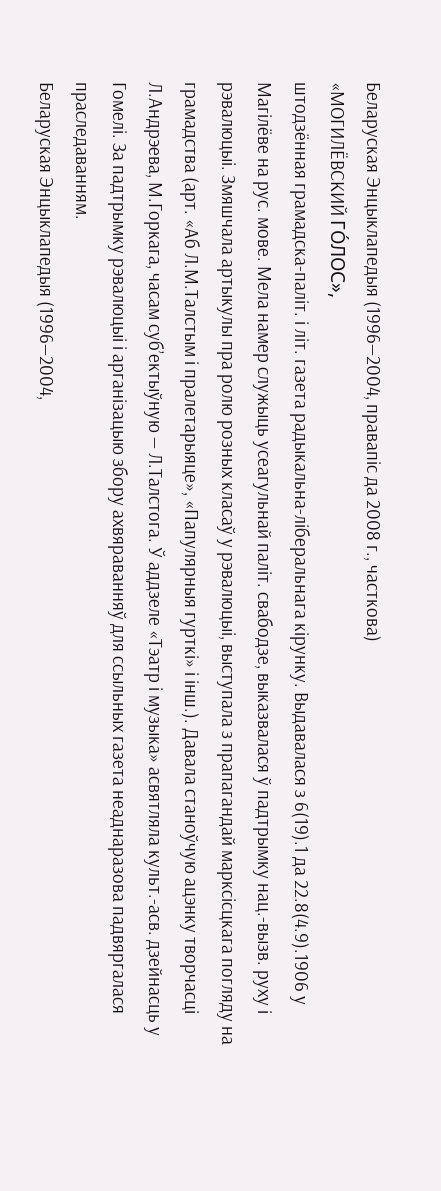Беларуская Энцыклапедыя (1996—2004, правапіс да 2008 г., часткова)
«МОГИЛЁВСКИЙ ГО́ЛОС»,
штодзённая грамадска-паліт. і літ. газета радыкальна-ліберальнага кірунку. Выдавалася з 6(19).1 да 22.8(4.9).1906 у Магілёве на рус. мове. Мела намер служыць усеагульнай паліт. свабодзе, выказвалася ў падтрымку нац.-вызв. руху і рэвалюцыі. Змяшчала артыкулы пра ролю розных класаў у рэвалюцыі, выступала з прапагандай марксісцкага погляду на грамадства (арт. «Аб Л.М.Талстым і пралетарыяце», «Папулярныя гурткі» і інш.). Давала станоўчую ацэнку творчасці Л.Андрэева, М.Горкага, часам суб’ектыўную — Л.Талстога. Ў аддзеле «Тэатр і музыка» асвятляла культ.-асв. дзейнасць у Гомелі. За падтрымку рэвалюцыі і арганізацыю збору ахвяраванняў для ссыльных газета неаднаразова падвяргалася праследаванням.
Беларуская Энцыклапедыя (1996—2004,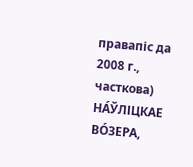правапіс да 2008 г., часткова)
НА́ЎЛІЦКАЕ ВО́ЗЕРА,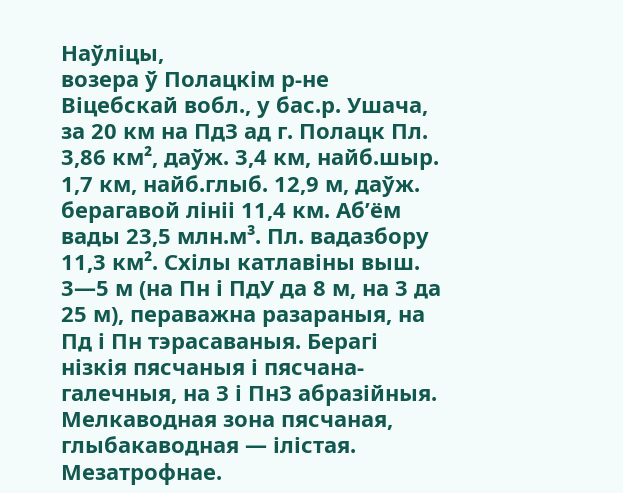Наўліцы,
возера ў Полацкім р-не Віцебскай вобл., у бас.р. Ушача, за 20 км на ПдЗ ад г. Полацк Пл. 3,86 км², даўж. 3,4 км, найб.шыр. 1,7 км, найб.глыб. 12,9 м, даўж. берагавой лініі 11,4 км. Аб’ём вады 23,5 млн.м³. Пл. вадазбору 11,3 км². Схілы катлавіны выш. 3—5 м (на Пн і ПдУ да 8 м, на 3 да 25 м), пераважна разараныя, на Пд і Пн тэрасаваныя. Берагі нізкія пясчаныя і пясчана-галечныя, на З і ПнЗ абразійныя. Мелкаводная зона пясчаная, глыбакаводная — ілістая. Мезатрофнае.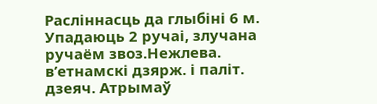Расліннасць да глыбіні 6 м. Упадаюць 2 ручаі, злучана ручаём звоз.Нежлева.
в’етнамскі дзярж. і паліт. дзеяч. Атрымаў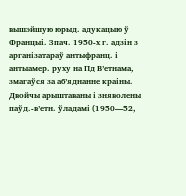вышэйшую юрыд. адукацыю ў Францыі. Зпач. 1950-х г. адзін з арганізатараў антыфранц. і антыамер. руху на Пд В’етнама, змагаўся за аб’яднанне краіны. Двойчы арыштаваны і зняволены паўд.-в’етн. ўладамі (1950—52,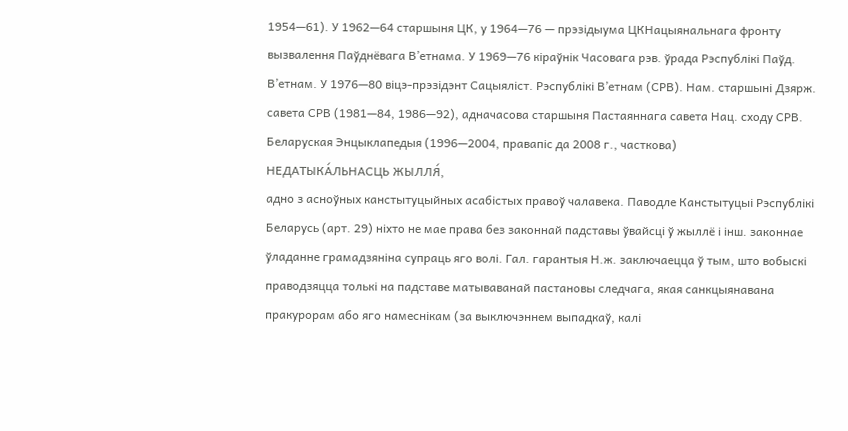1954—61). У 1962—64 старшыня ЦК, у 1964—76 — прэзідыума ЦКНацыянальнага фронту вызвалення Паўднёвага В’етнама. У 1969—76 кіраўнік Часовага рэв. ўрада Рэспублікі Паўд. В’етнам. У 1976—80 віцэ-прэзідэнт Сацыяліст. Рэспублікі В’етнам (СРВ). Нам. старшыні Дзярж. савета СРВ (1981—84, 1986—92), адначасова старшыня Пастаяннага савета Нац. сходу СРВ.
Беларуская Энцыклапедыя (1996—2004, правапіс да 2008 г., часткова)
НЕДАТЫКА́ЛЬНАСЦЬ ЖЫЛЛЯ́,
адно з асноўных канстытуцыйных асабістых правоў чалавека. Паводле Канстытуцыі Рэспублікі Беларусь (арт. 29) ніхто не мае права без законнай падставы ўвайсці ў жыллё і інш. законнае ўладанне грамадзяніна супраць яго волі. Гал. гарантыя Н.ж. заключаецца ў тым, што вобыскі праводзяцца толькі на падставе матываванай пастановы следчага, якая санкцыянавана пракурорам або яго намеснікам (за выключэннем выпадкаў, калі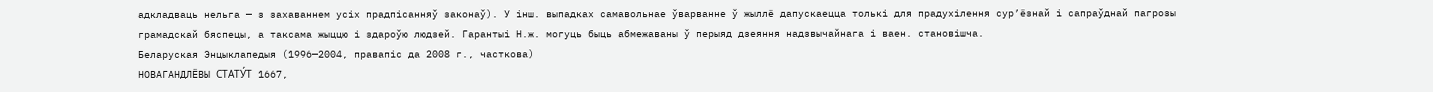адкладваць нельга — з захаваннем усіх прадпісанняў законаў). У інш. выпадках самавольнае ўварванне ў жыллё дапускаецца толькі для прадухілення сур’ёзнай і сапраўднай пагрозы грамадскай бяспецы, а таксама жыццю і здароўю людзей. Гарантыі Н.ж. могуць быць абмежаваны ў перыяд дзеяння надзвычайнага і ваен. становішча.
Беларуская Энцыклапедыя (1996—2004, правапіс да 2008 г., часткова)
НОВАГАНДЛЁВЫ СТАТУ́Т 1667,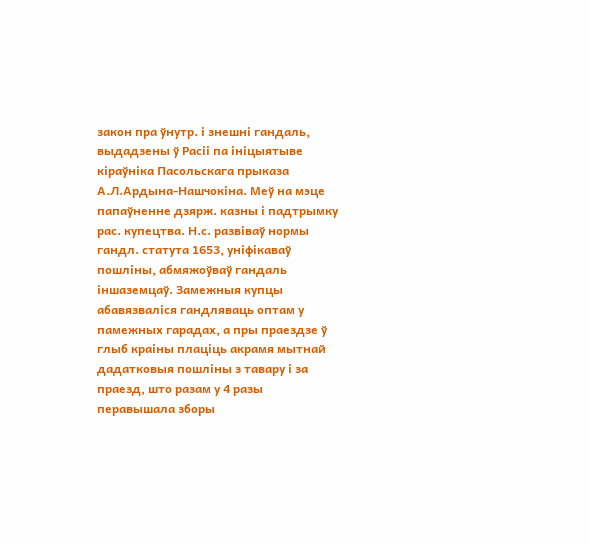закон пра ўнутр. і знешні гандаль, выдадзены ў Расіі па ініцыятыве кіраўніка Пасольскага прыказа А.Л.Ардына-Нашчокіна. Меў на мэце папаўненне дзярж. казны і падтрымку рас. купецтва. Н.с. развіваў нормы гандл. статута 1653, уніфікаваў пошліны, абмяжоўваў гандаль іншаземцаў. Замежныя купцы абавязваліся гандляваць оптам у памежных гарадах, а пры праездзе ў глыб краіны плаціць акрамя мытнай дадатковыя пошліны з тавару і за праезд, што разам у 4 разы перавышала зборы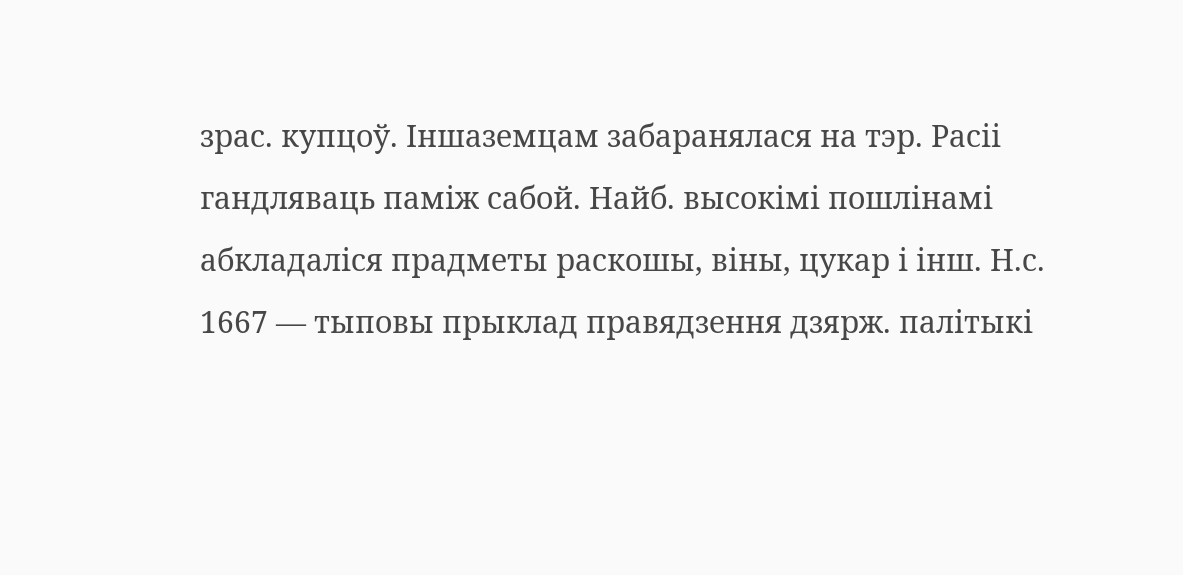зрас. купцоў. Іншаземцам забаранялася на тэр. Расіі гандляваць паміж сабой. Найб. высокімі пошлінамі абкладаліся прадметы раскошы, віны, цукар і інш. Н.с. 1667 — тыповы прыклад правядзення дзярж. палітыкі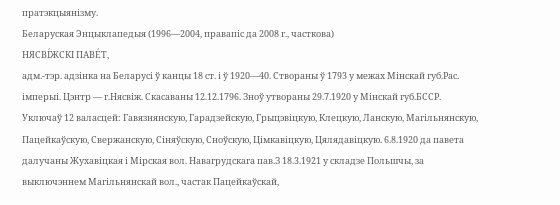пратэкцыянізму.
Беларуская Энцыклапедыя (1996—2004, правапіс да 2008 г., часткова)
НЯСВІ́ЖСКІ ПАВЕ́Т,
адм.-тэр. адзінка на Беларусі ў канцы 18 ст. і ў 1920—40. Створаны ў 1793 у межах Мінскай губ.Рас. імперыі. Цэнтр — г.Нясвіж. Скасаваны 12.12.1796. Зноў утвораны 29.7.1920 у Мінскай губ.БССР. Уключаў 12 валасцей: Гавязнянскую, Гарадзейскую, Грыцэвіцкую, Клецкую, Ланскую, Магільнянскую, Пацейкаўскую, Свержанскую, Сіняўскую, Сноўскую, Цімкавіцкую, Цялядавіцкую. 6.8.1920 да павета далучаны Жухавіцкая і Мірская вол. Навагрудскага пав.З 18.3.1921 у складзе Польшчы, за выключэннем Магільнянскай вол., частак Пацейкаўскай,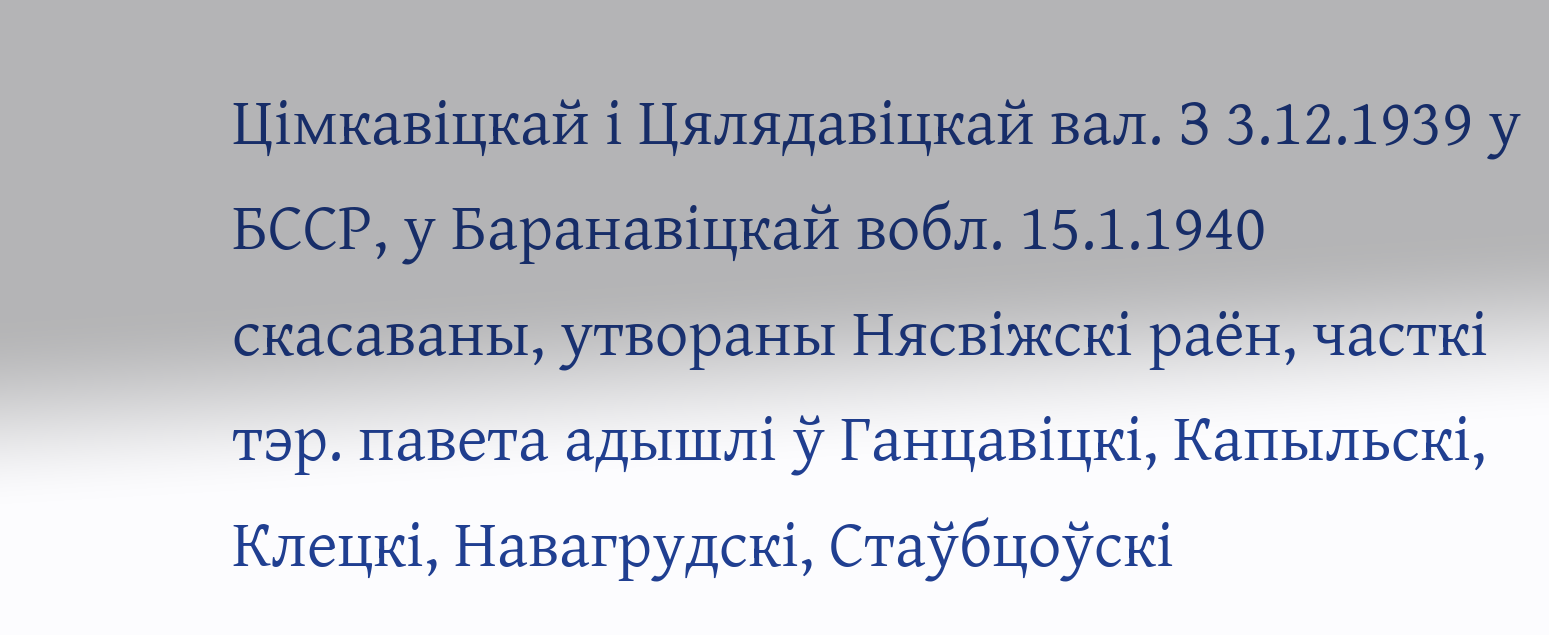Цімкавіцкай і Цялядавіцкай вал. З 3.12.1939 у БССР, у Баранавіцкай вобл. 15.1.1940 скасаваны, утвораны Нясвіжскі раён, часткі тэр. павета адышлі ў Ганцавіцкі, Капыльскі, Клецкі, Навагрудскі, Стаўбцоўскі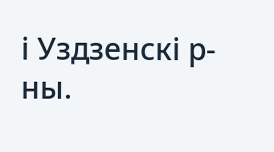і Уздзенскі р-ны.